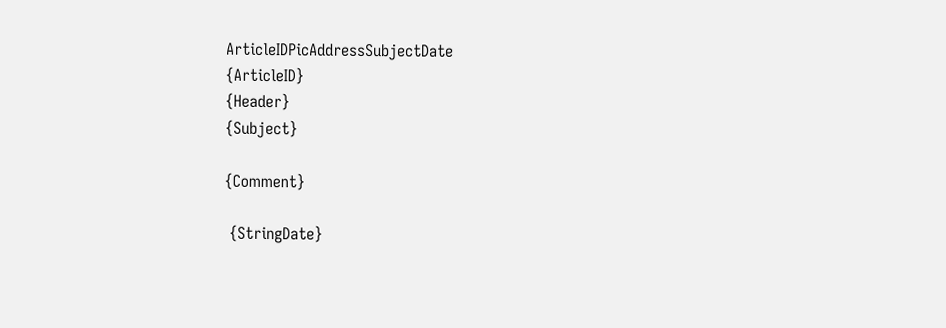ArticleIDPicAddressSubjectDate
{ArticleID}
{Header}
{Subject}

{Comment}

 {StringDate}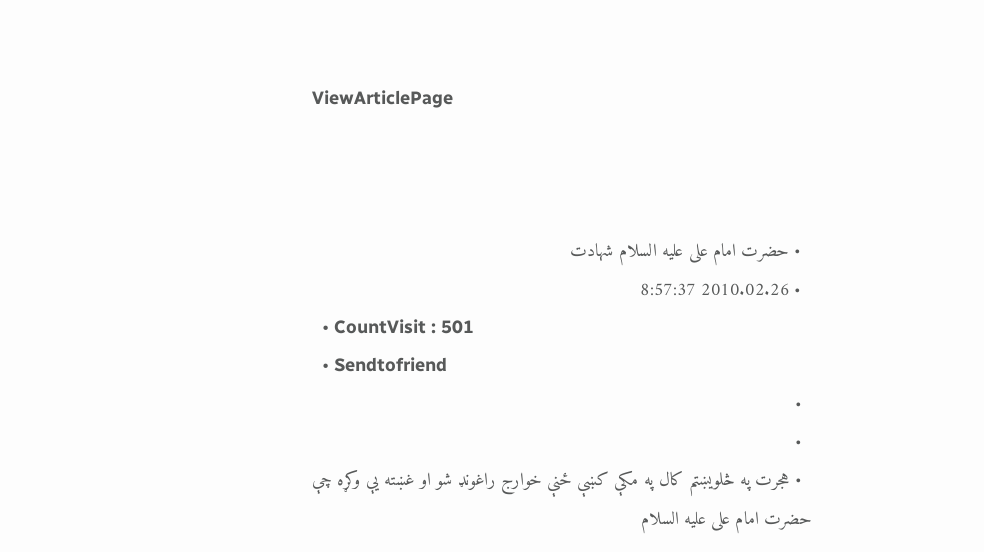ViewArticlePage



  • حضرت امام علی عليه السلام شهادت
  • 2010.02.26 8:57:37
  • CountVisit : 501
  • Sendtofriend
  •
  •
  • هجرت په څلويښتم کال په مکې کښې ځنې خوارج راغونډ شو او غښته يې وکړه چې حضرت امام علی عليه السلام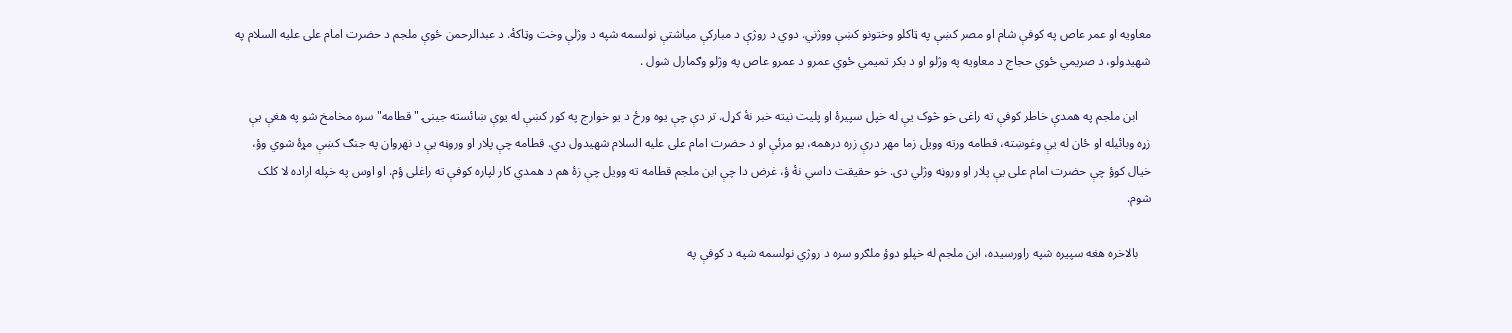معاويه او عمر عاص په کوفې شام او مصر کښې په ټاکلو وختونو کښې ووژني. دوي د روژې د مبارکې مياشتې نولسمه شپه د وژلې وخت وټاکۀ. د عبدالرحمن ځوې ملجم د حضرت امام علی عليه السلام په شهيدولو، د صريمي ځوي حجاج د معاويه په وژلو او د بکر تميمي ځوي عمرو د عمرو عاص په وژلو وګمارل شول .

    ابن ملجم په همدې خاطر کوفې ته راغی خو څوک يې له خپل سپيرۀ او پليت نيته خبر نۀ کړل. تر دې چې يوه ورځ د يو خوارج په کور کښې له يوې ښائسته جينۍ "قطامه" سره مخامخ شو په هغې يې زړه وبائيله او ځان له يې وغوښته، قطامه ورته وويل زما مهر درې زره درهمه، يو مرئې او د حضرت امام علی عليه السلام شهيدول دي. قطامه چې پلار او وروڼه يې د نهروان په جنګ کښې مړۀ شوي وؤ، خيال کوؤ چې حضرت امام علی يې پلار او وروڼه وژلي دی. خو حقيقت داسي نۀ ؤ، غرض دا چې ابن ملجم قطامه ته وويل چې زۀ هم د همدي کار لپاره کوفې ته راغلی ؤم. او اوس په خپله اراده لا کلک شوم.

    بالاخره هغه سپيره شپه راورسيده، ابن ملجم له خپلو دوؤ ملګرو سره د روژي نولسمه شپه د کوفې په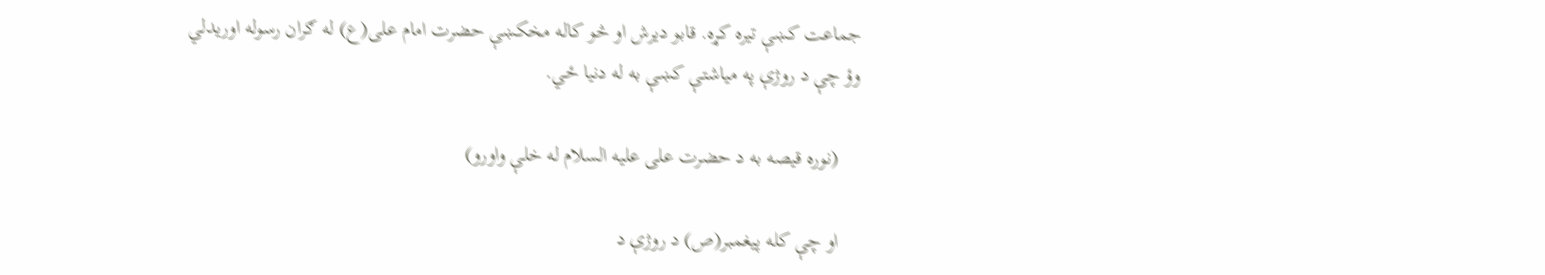جماعت کښې تيره کړه. قابو ديرش او څو کاله مخکښې حضرت امام علی(ع) له ګران رسوله اوريدلي وؤ چې د روژې په مياشتې کښې به له دنيا ځي.

    (نوره قيصه به د حضرت علی عليه السلام له خلې واورو)

    او چې کله پيغمبر(ص) د روژې د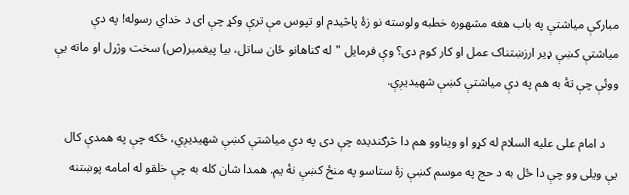مبارکې مياشتې په باب هغه مشهوره خطبه ولوسته نو زۀ پاڅيدم او تپوس مې ترې وکړ چې ای د خداي رسوله! په دې مياشتې کښې ډير ارزښتناک عمل او کار کوم دی؟ وې فرمايل "له ګناهانو ځان ساتل، بيا پيغمبر(ص) سخت وژړل او ماته يې ووئې چې تۀ به هم په دې مياشتې کښې شهيديږې.

    د امام علی عليه السلام له کړو او ويناوو هم دا څرګنديده چې دی په دې مياشتې کښې شهيديږي، ځکه چې په همدې کال يې ويلی وو چې دا ځل به د حج په موسم کښې زۀ ستاسو په منځ کښې نۀ يم. همدا شان کله به چې خلقو له امامه پوښتنه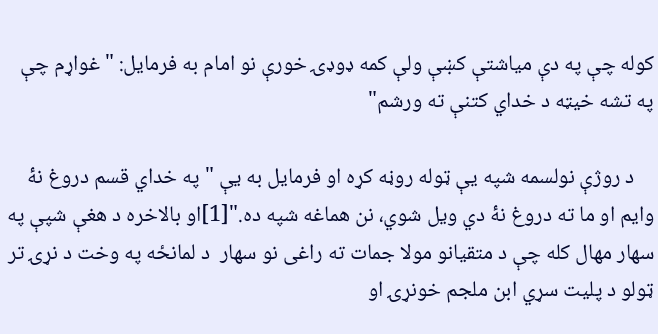کوله چې په دې مياشتې کښې ولې کمه ډوډۍ خورې نو امام به فرمايل: "غواړم چې په تشه خيټه د خداي کتنې ته ورشم"

    د روژې نولسمه شپه يې ټوله روڼه کړه او فرمايل به يې "په خداي قسم دروغ نۀ وايم او ما ته دروغ نۀ دي ويل شوي، نن هماغه شپه ده."[1]او بالاخره د هغې شپې په سهار مهال کله چې د متقيانو مولا جمات ته راغی نو سهار  د لمانځه په وخت د نړۍ تر ټولو د پليت سړي ابن ملجم خونړۍ او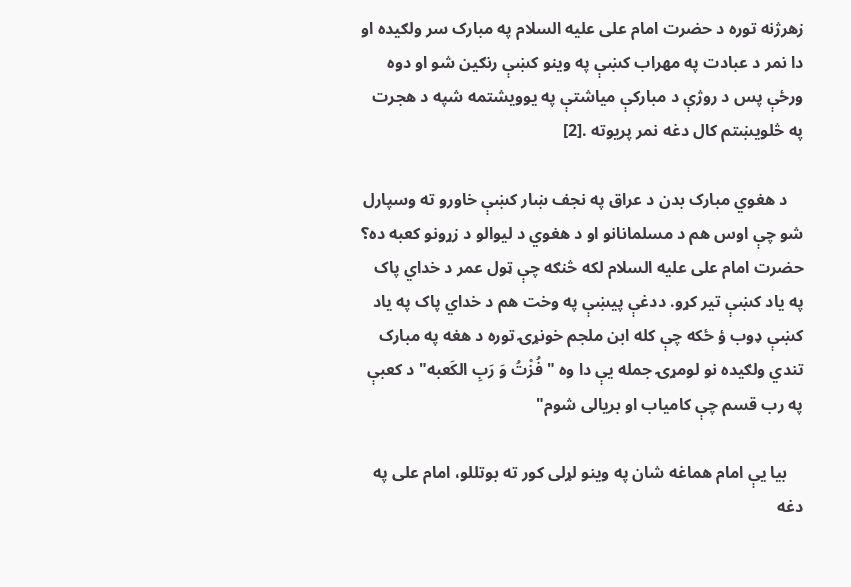زهرژنه توره د حضرت امام علی عليه السلام په مبارک سر ولګيده او دا نمر د عبادت په مهراب کښې په وينو کښې رنګين شو او دوه ورځې پس د روژې د مبارکې مياشتې په يوويشتمه شپه د هجرت په څلويښتم کال دغه نمر پريوته .[2]

    د هغوي مبارک بدن د عراق په نجف ښار کښې خاورو ته وسپارل شو چې اوس هم د مسلمانانو او د هغوي د ليوالو د زړونو کعبه ده؟ حضرت امام علی عليه السلام لکه څنګه چې ټول عمر د خداي پاک په ياد کښې تير کړو. ددغې پيښې په وخت هم د خداي پاک په ياد کښې ډوب ؤ ځکه چې کله ابن ملجم خونړۍ توره د هغه په مبارک تندي ولګيده نو لومړۍ جمله يې دا وه "فُزْتُ وَ رَبِ الکَعبه" د کعبې په رب قسم چې کامياب او بريالی شوم"

    بيا يې امام هماغه شان په وينو لړلی کور ته بوتللو، امام علی په دغه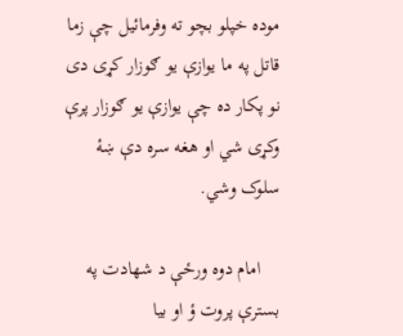موده خپلو بچو ته وفرمائيل چې زما قاتل په ما يوازې يو ګوزار کړی دی نو پکار ده چې يوازې يو ګوزار پرې وکړی شي او هغه سره دې ښۀ سلوک وشي.

    امام دوه ورځې د شهادت په بسترې پروت ؤ او بيا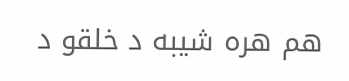هم هره شيبه د خلقو د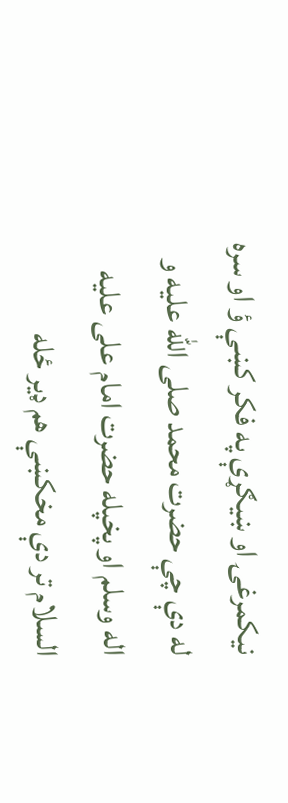نيکمرغۍ او ښيګړې په فکر کښې ؤ او سره له دې چې حضرت محمد صلی الله عليه و اله وسلم او پخپله حضرت امام علی عليه السلام تر دې مخکښې هم ډير ځله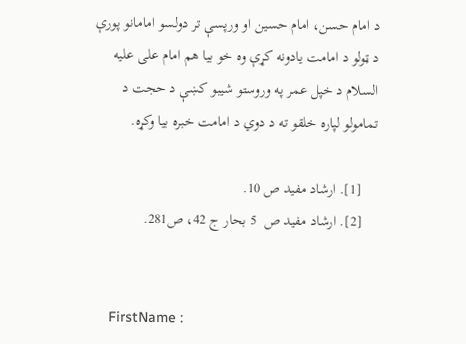د امام حسن، امام حسين او ورپسې تر دولسو امامانو پورې د ټولو د امامت يادونه کړې وه خو بيا هم امام علی عليه السلام د خپل عمر په وروستو شيبو کښې د حجت د تمامولو لپاره خلقو ته د دوي د امامت خبره بيا وکړه.

    [1]. ارشاد مفيد ص 10.
    [2]. ارشاد مفيد ص  5 بحار ج 42، ص281.


    FirstName :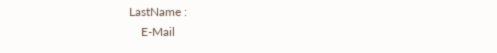LastName :
    E-Mail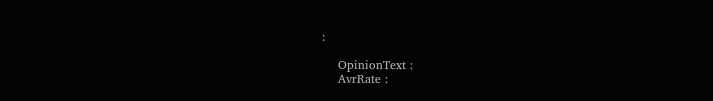:

    OpinionText :
    AvrRate :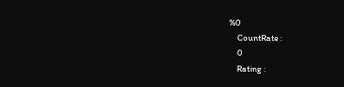%0
    CountRate :
    0
    Rating :